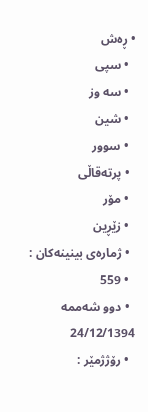• ڕەش
  • سپی
  • سه وز
  • شین
  • سوور
  • پرتەقاڵی
  • مۆر
  • زێڕین
  • ژماره‌ی بینینه‌کان :
  • 559
  • دوو شەممه 24/12/1394
  • رۆژژمێر :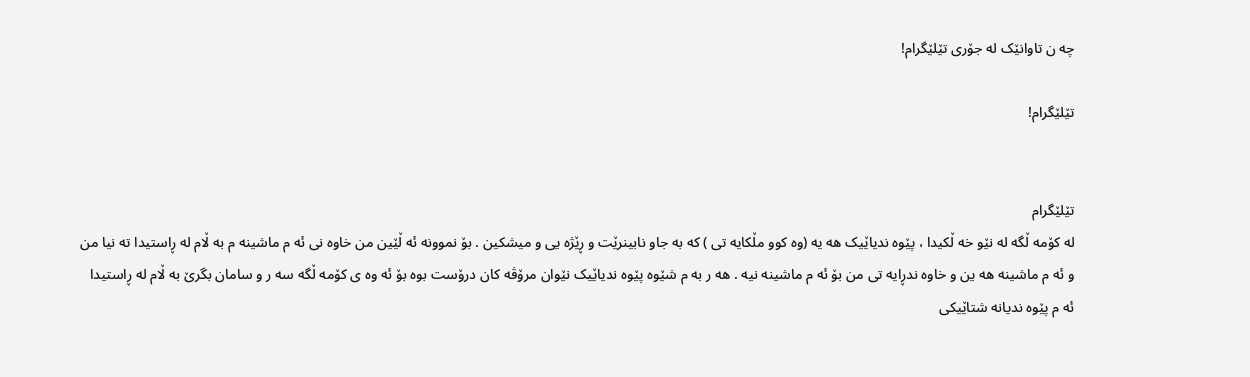چه ن تاوانێک له جۆری تێلێگرام!

تێلێگرام!


تێلێگرام
له کۆمه ڵگه له نێو خه ڵکیدا ، پێوه ندیاێیک هه یه (وه کوو مڵکایه تی ) که به جاو نابینرێت و ڕێژه یی و میشکین . بۆ نموونه ئه ڵێین من خاوه نی ئه م ماشینه م به ڵام له ڕاستیدا ته نیا من و ئه م ماشینه هه ین و خاوه ندڕایه تی من بۆ ئه م ماشینه نیه . هه ر به م شێوه پێوه ندیاێیک نێوان مرۆڤه کان درۆست بوه بۆ ئه وه ی کۆمه ڵگه سه ر و سامان بگرێ به ڵام له ڕاستیدا ئه م پێوه ندیانه شتاێیکی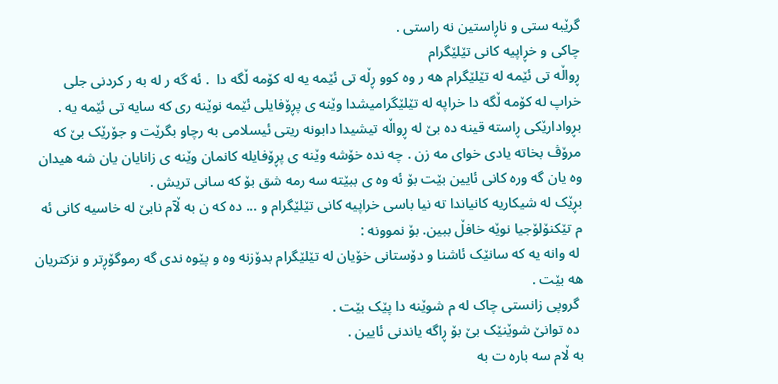گرێبه ستی و ناڕاستین نه راستی .
چاکی و خڕاپیه کانی تێلێگرام
ڕواڵه تی ئێمه له تێلێگرام هه ر وه کوو ڕڵه تی ئێمه یه له کۆمه ڵگه دا  . ئه گه ر له به ر کردنی جلی خراپ له کۆمه ڵگه دا خراپه له تێلێگرامیشدا وێنه ی پڕۆفایلی ئێمه نوێنه ری که سایه تی ئێمه یه . بڕوادارێکی ڕاسته قینه ده بێ له ڕواڵه تیشیدا دابونه ریتی ئیسلامی به رچاو بگرێت و جۆرێک بێ که مرۆڤ بخاته یادی خوای مه زن . چه نده خۆشه وێنه ی پڕۆفایله کانمان وێنه ی زانایان یان شه هیدان وه یان گه وره کانی ئایین بێت بۆ ئه وه ی ببێته سه رمه شق بۆ که سانی تریش .
بڕێک له شیکاریه کانیاندا ته نیا باسی خراپیه کانی تێلێگرام و ... ده که ن به ڵآم نابێ له خاسیه کانی ئه م تێکنۆلۆجیا نوێه خافڵ ببین. بۆ نموونه :
 له وانه یه که سانێک ئاشنا و دۆستانی خۆیان له تێلێگرام بدۆزنه وه و پێوه ندی گه رموگۆڕتر و نزکتریان هه بێت .
 گروپی زانستی چاک له م شوێنه دا پێک بێت .
 ده توانێ شوێنێک بێ بۆ ڕاگه یاندنی ئایین .
به ڵام سه باره ت به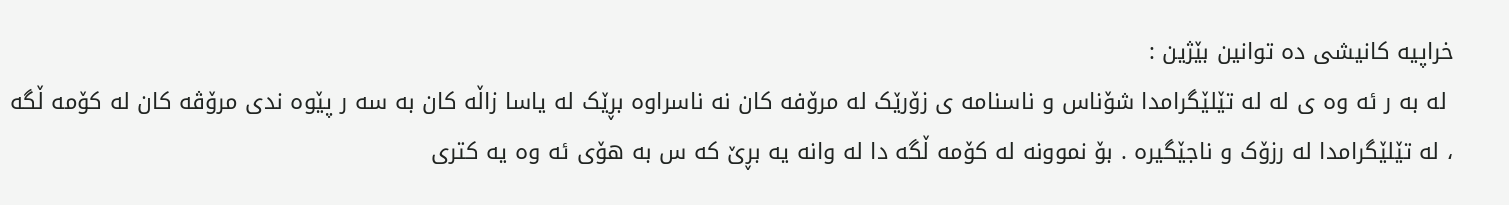خراپیه کانیشی ده توانین بێژین :
 له به ر ئه وه ی له له تێلێگرامدا شۆناس و ناسنامه ی زۆرێک له مرۆفه کان نه ناسراوه بڕێک له یاسا زاڵه کان به سه ر پێوه ندی مرۆڤه کان له کۆمه ڵگه ، له تێلێگرامدا له رزۆک و ناجێگیره . بۆ نموونه له کۆمه ڵگه دا له وانه یه بڕێ که س به هۆی ئه وه یه کتری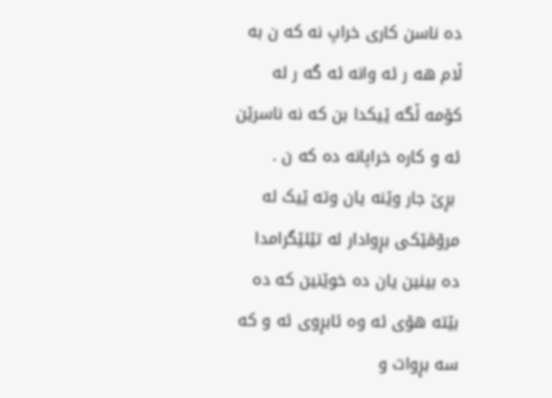ده ناسن کاری خراپ نه که ن به ڵام هه ر ئه وانه ئه گه ر له کۆمه ڵگه ێیکدا بن که نه ناسرێن ئه و کاره خراپانه ده که ن .
 بڕێ جار وێنه یان وته ێیک له مرۆڤێکی بڕوادار له تێلێگرامدا ده بینین یان ده خوێنین که ده بێته هۆی ئه وه ئابڕوی ئه و که سه بڕوات و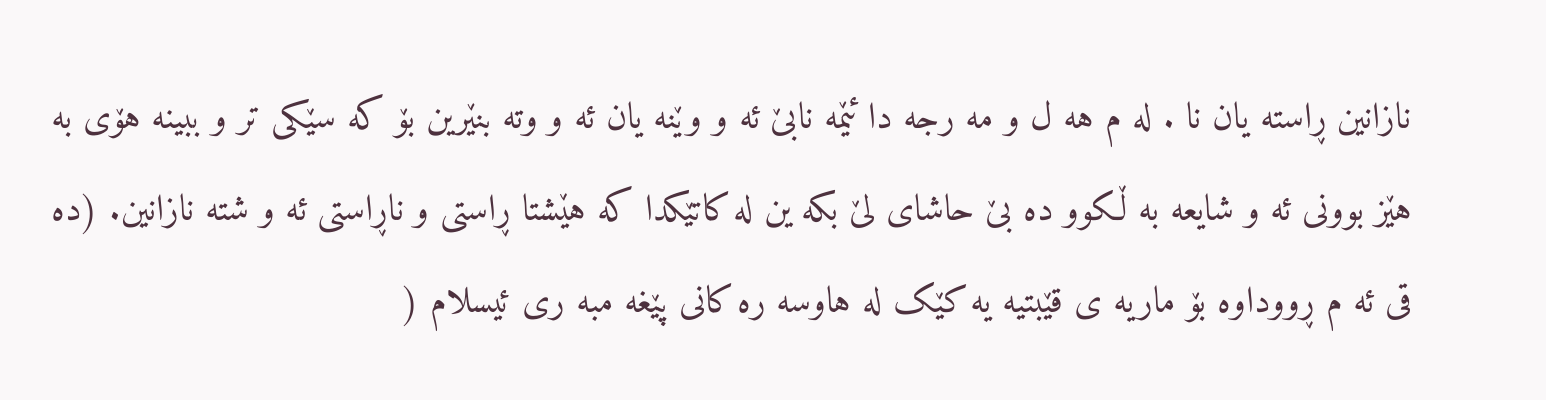نازانین ڕاسته یان نا . له م هه ل و مه رجه دا ئێمه نابێ ئه و وێنه یان ئه و وته بنێرین بۆ که سێکی تر و ببینه هۆی به هێز بوونی ئه و شایعه به ڵکوو ده بێ حاشای لێ بکه ین له کاتێکدا که هێشتا ڕاستی و ناڕاستی ئه و شته نازانین. (ده قی ئه م ڕووداوه بۆ ماریه ی قێبتیه یه کێک له هاوسه ره کانی پێغه مبه ری ئیسلام (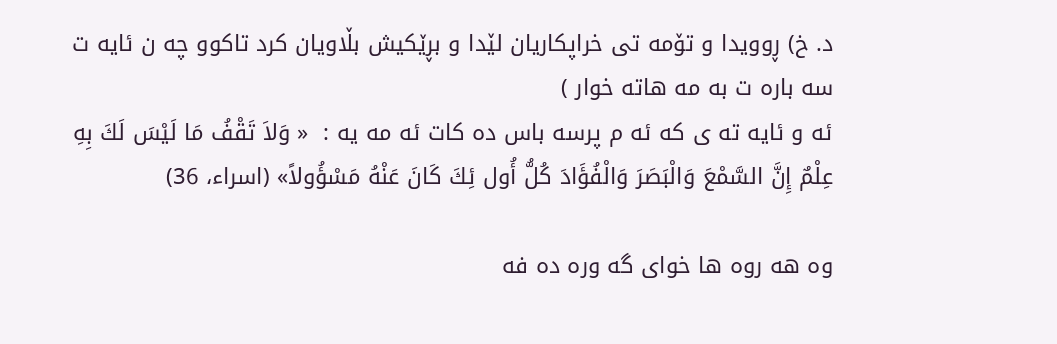د. خ) ڕوویدا و تۆمه تی خراپکاریان لێدا و بڕێکیش بڵاویان کرد تاکوو چه ن ئایه ت سه باره ت به مه هاته خوار )
ئه و ئایه ته ی که ئه م پرسه باس ده کات ئه مه یه :  « وَلاَ تَقْفُ مَا لَیْسَ لَكَ بِهِ عِلْمٌ إِنَّ السَّمْعَ وَالْبَصَرَ وَالْفُؤَادَ كُلُّ أُول ئِكَ كَانَ عَنْهُ مَسْؤُولاً» (اسراء، 36)

وه هه روه ها خوای گه وره ده فه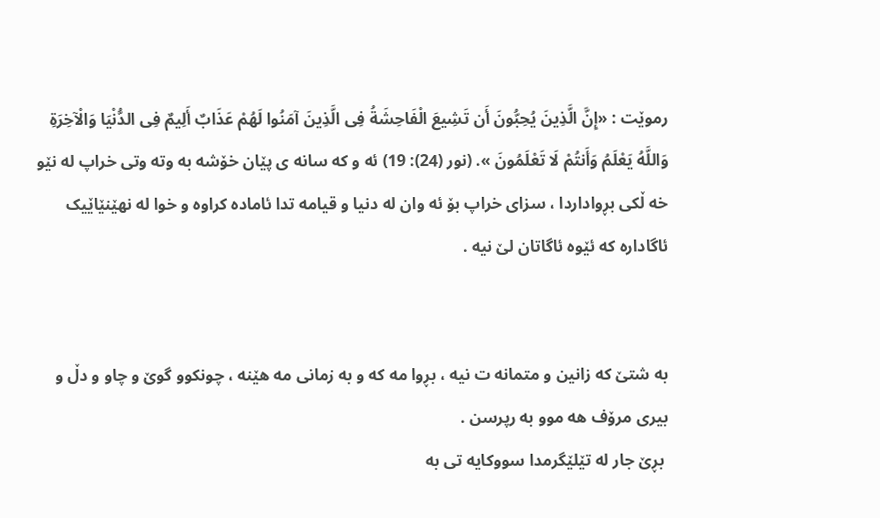رموێت : «إِنَّ الَّذِینَ یُحِبُّونَ أَن تَشِیعَ الْفَاحِشَةُ فِی الَّذِینَ آمَنُوا لَهُمْ عَذَابٌ أَلِیمٌ فِی الدُّنْیَا وَالْآخِرَةِ وَاللَّهُ یَعْلَمُ وَأَنتُمْ لَا تَعْلَمُونَ ». (نور (24): 19) ئه و که سانه ی پێان خۆشه به وته وتی خراپ له نێو خه ڵکی بڕواداردا ، سزای خراپ بۆ ئه وان له دنیا و قیامه تدا ئاماده کراوه و خوا له نهێنێاێیک ئاگاداره که ئێوه ئاگاتان لێ نیه .


به شتێ که زانین و متمانه ت نیه ، بڕوا مه که و به زمانی مه هێنه ، چونکوو گوێ و چاو و دڵ و بیری مرۆف هه موو به رپرسن .
 بڕێ جار له تێلێگرمدا سووکایه تی به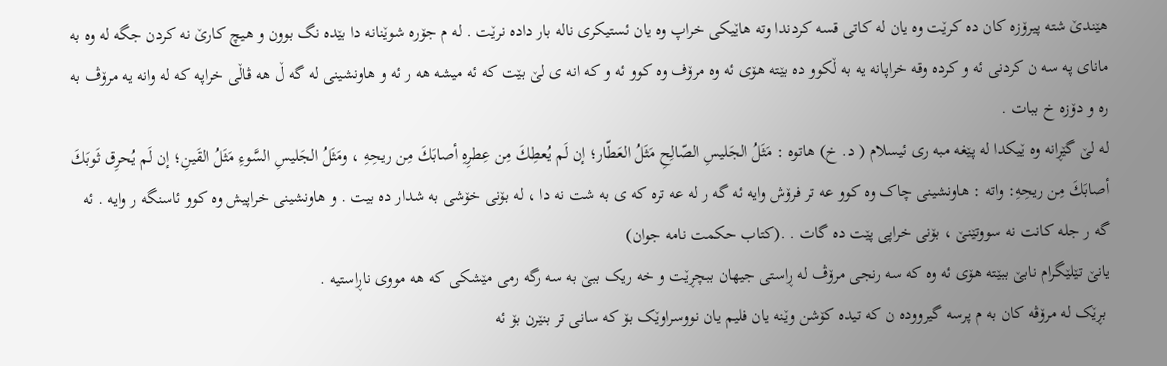هێندێ شته پیرۆزه کان ده کرێت وه یان له کاتی قسه کردندا وته هاێیکی خراپ وه یان ئستیکری ناله بار داده نرێت . له م جۆره شوێنانه دا بێده نگ بوون و هیچ کارێ نه کردن جگه له وه به مانای په سه ن کردنی ئه و کرده وقه خراپانه یه به ڵکوو ده بێته هۆی ئه وه مرۆف وه کوو ئه و که انه ی لێ بێت که ئه میشه هه ر ئه و هاونشینی له گه ڵ هه ڤاڵی خراپه که له وانه یه مرۆڤ به ره و دۆزه خ ببات .
له لێ گێڕانه وه ێیکدا له پێغه مبه ری ئیسلام ( د. خ) هاتوه : مَثَلُ الجَلیسِ الصّالِحِ مَثَلُ العَطّار؛ إن لَم یُعطِكَ مِن عِطرِهِ أصابَكَ مِن ریحِهِ ، ومَثَلُ الجَلیسِ السَّوءِ مَثَلُ القَینِ؛ إن لَم یُحرِق ثَوبَكَ أصابَكَ مِن ریحِهِ: واته : هاونشینی چاک وه کوو عه تر فرۆش وایه ئه گه ر له عه تره که ی به شت نه دا ، له بۆنی خۆشی به شدار ده بیت . و هاونشینی خراپیش وه کوو ئاسنگه ر وایه . ئه گه ر جله کانت نه سووتێنێ ، بۆنی خراپی پێت ده گات . .(کتاب حکمت نامه جوان)
یانێ تێلێگرام نابێ ببێته هۆی ئه وه که سه رنجی مرۆڤ له ڕاستی جیهان ببچڕێت و خه ریک ببێ به سه رگه رمی مێشکی که هه مووی ناڕاستیه .
 بڕێک له مرۆڤه کان به م پرسه گیرووده ن که تیده کۆشن وێنه یان فلیم یان نووسراوێک بۆ که سانی تر بنێرن بۆ ئه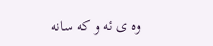وه ی ئه و که سانه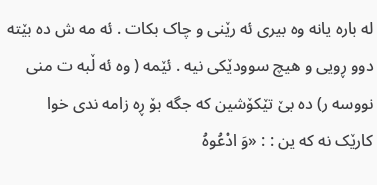له باره یانه وه بیری ئه رێنی و چاک بکات . ئه مه ش ده بێته دوو ڕویی و هیچ سوودێکی نیه . ئێمه ( وه ئه ڵبه ت منی نووسه ر) ده بێ تێکۆشین که جگه بۆ ڕه زامه ندی خوا کارێک نه که ین : : «وَ ادْعُوهُ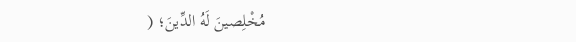مُخْلِصینَ لَهُ الدِّینَ؛ (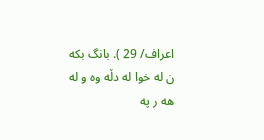اعراف/ 29 ). بانگ بکه ن له خوا له دڵه وه و له هه ر په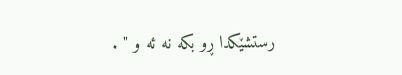رستشێکدا ڕو بکه نه ئه و " .